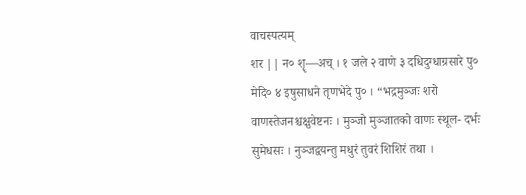वाचस्पत्यम्
शर || न० शॄ—अच् । १ जले २ वाणे ३ दधिदुग्धाग्रसारे पु० मेदि० ४ इषुसाधने तृणभेदे पु० । “भद्रमुञ्जः शरो वाणस्तेजनश्चक्षुवेष्टनः । मुञ्जो मुञ्जातको वाणः स्थूल- दर्भः सुमेधसः । नुञ्जद्वयन्तु मधुरं तुवरं शिशिरं तथा ।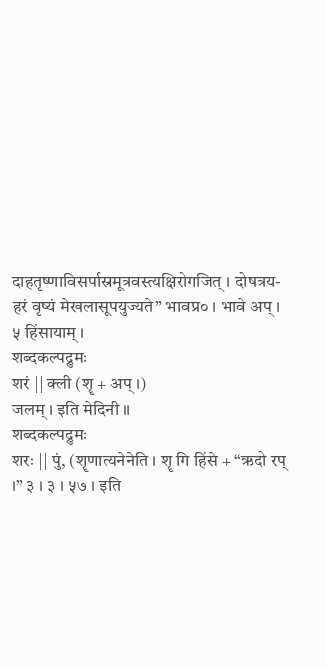दाहतृष्णाविसर्पास्रमूत्रवस्त्यक्षिरोगजित् । दोषत्रय- हरं वृष्यं मेखलासूपयुज्यते” भावप्र० । भावे अप् । ५ हिंसायाम् ।
शब्दकल्पद्रुमः
शरं || क्ली (शॄ + अप् ।)
जलम् । इति मेदिनी ॥
शब्दकल्पद्रुमः
शरः || पुं, (शॄणात्यनेनेति । शॄ गि हिंसे + “ऋदो रप् ।” ३ । ३ । ५७ । इति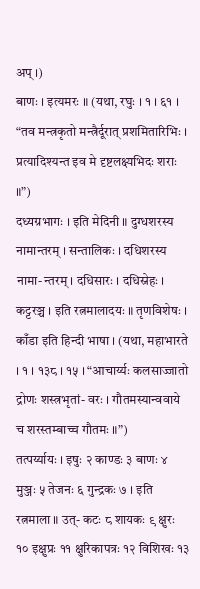अप् ।)
बाणः । इत्यमरः ॥ (यथा, रघुः । १ । ६१ । “तव मन्त्रकृतो मन्त्रैर्दूरात् प्रशमितारिभिः । प्रत्यादिश्यन्त इव मे दृष्टलक्ष्यभिदः शराः ॥”)
दध्यग्रभागः । इति मेदिनी ॥ दुग्धशरस्य नामान्तरम् । सन्तालिकः । दधिशरस्य नामा- न्तरम् । दधिसारः । दधिस्नेहः । कट्टरञ्च । इति रत्नमालादयः ॥ तृणविशेषः । काँडा इति हिन्दी भाषा । (यथा, महाभारते । १ । १३८ । १५ । “आचार्य्यः कलसाज्जातो द्रोणः शस्त्रभृतां- वरः । गौतमस्यान्ववाये च शरस्तम्बाच्च गौतमः ॥”)
तत्पर्य्यायः । इषुः २ काण्डः ३ बाणः ४ मुञ्जः ५ तेजनः ६ गुन्द्रकः ७ । इति रत्नमाला ॥ उत्- कटः ८ शायकः ९ क्षुरः १० इक्षुप्रः ११ क्षुरिकापत्रः १२ विशिखः १३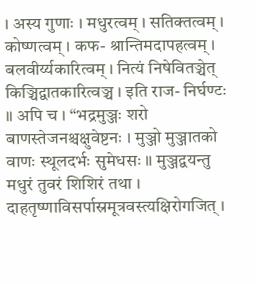। अस्य गुणाः । मधुरत्वम् । सतिक्तत्वम् । कोष्णत्वम् । कफ- श्रान्तिमदापहत्वम् । बलवीर्य्यकारित्वम् । नित्यं निषेवितञ्चेत् किञ्चिद्वातकारित्वञ्च । इति राज- निर्घण्टः ॥ अपि च । “भद्रमुञ्जः शरो बाणस्तेजनश्चक्षुवेष्टनः । मुञ्जो मुञ्जातको वाणः स्थूलदर्भः सुमेधसः ॥ मुञ्जद्वयन्तु मधुरं तुवरं शिशिरं तथा । दाहतृष्णाविसर्पास्रमूत्रवस्त्यक्षिरोगजित् ।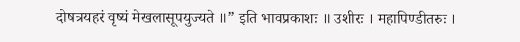दोषत्रयहरं वृष्यं मेखलासूपयुज्यते ॥” इति भावप्रकाशः ॥ उशीरः । महापिण्डीतरुः ।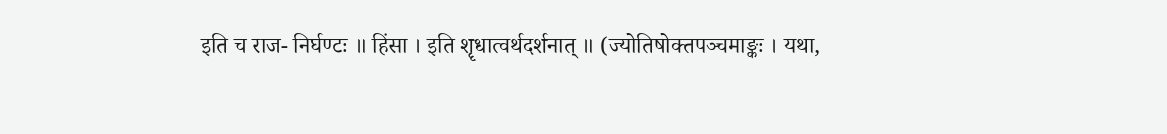इति च राज- निर्घण्टः ॥ हिंसा । इति शॄधात्वर्थदर्शनात् ॥ (ज्योतिषोक्तपञ्चमाङ्कः । यथा,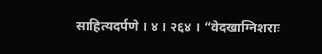साहित्यदर्पणे । ४ । २६४ । “वेदखाग्निशराः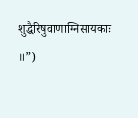शुद्धैरिषुवाणाग्निसायकाः ॥”)